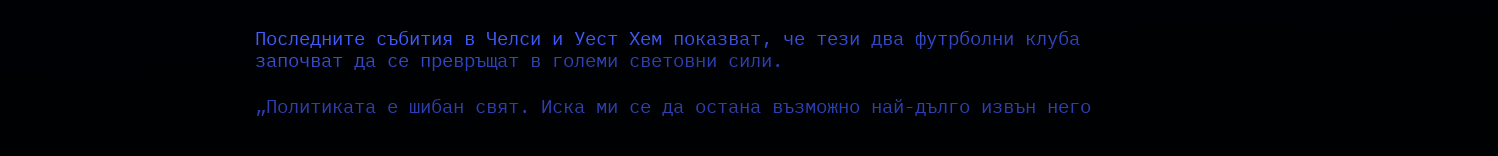Последните събития в Челси и Уест Хем показват, че тези два футрболни клуба започват да се превръщат в големи световни сили.

„Политиката е шибан свят. Иска ми се да остана възможно най-дълго извън него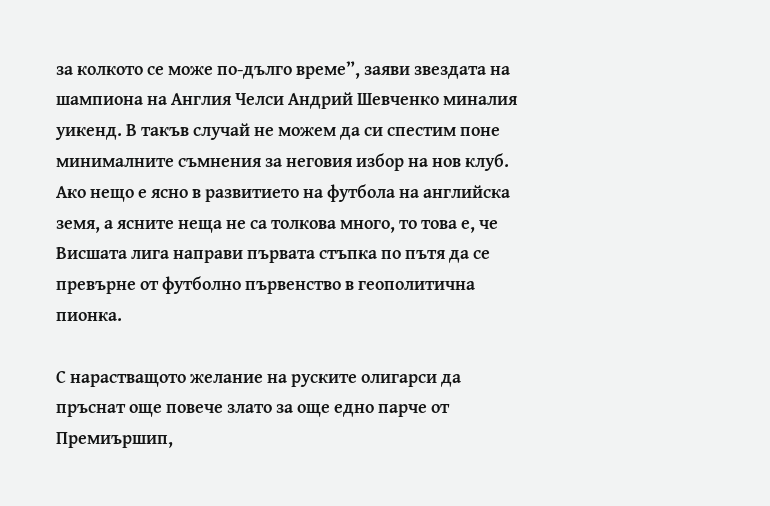за колкото се може по-дълго време”, заяви звездата на шампиона на Англия Челси Андрий Шевченко миналия уикенд. В такъв случай не можем да си спестим поне минималните съмнения за неговия избор на нов клуб. Ако нещо е ясно в развитието на футбола на английска земя, а ясните неща не са толкова много, то това е, че Висшата лига направи първата стъпка по пътя да се превърне от футболно първенство в геополитична пионка.

С нарастващото желание на руските олигарси да пръснат още повече злато за още едно парче от Премиършип,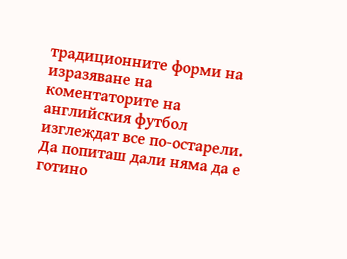традиционните форми на изразяване на коментаторите на английския футбол изглеждат все по-остарели. Да попиташ дали няма да е готино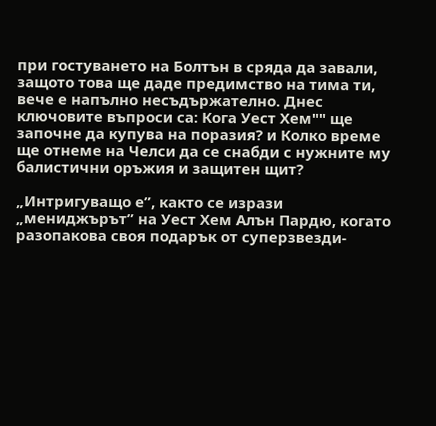при гостуването на Болтън в сряда да завали, защото това ще даде предимство на тима ти, вече е напълно несъдържателно. Днес ключовите въпроси са: Кога Уест Хем"" ще започне да купува на поразия? и Колко време ще отнеме на Челси да се снабди с нужните му балистични оръжия и защитен щит?

„Интригуващо е”, както се изрази „мениджърът” на Уест Хем Алън Пардю, когато разопакова своя подарък от суперзвезди-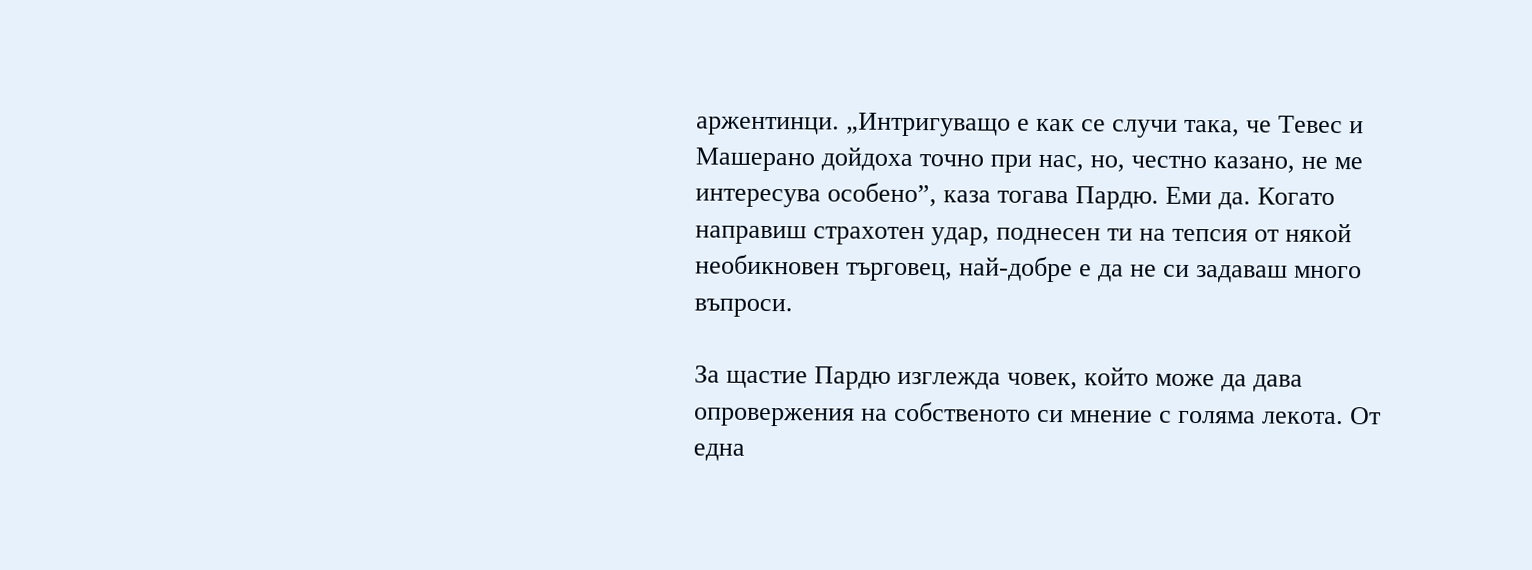аржентинци. „Интригуващо е как се случи така, че Тевес и Машерано дойдоха точно при нас, но, честно казано, не ме интересува особено”, каза тогава Пардю. Еми да. Когато направиш страхотен удар, поднесен ти на тепсия от някой необикновен търговец, най-добре е да не си задаваш много въпроси.

За щастие Пардю изглежда човек, който може да дава опровержения на собственото си мнение с голяма лекота. От една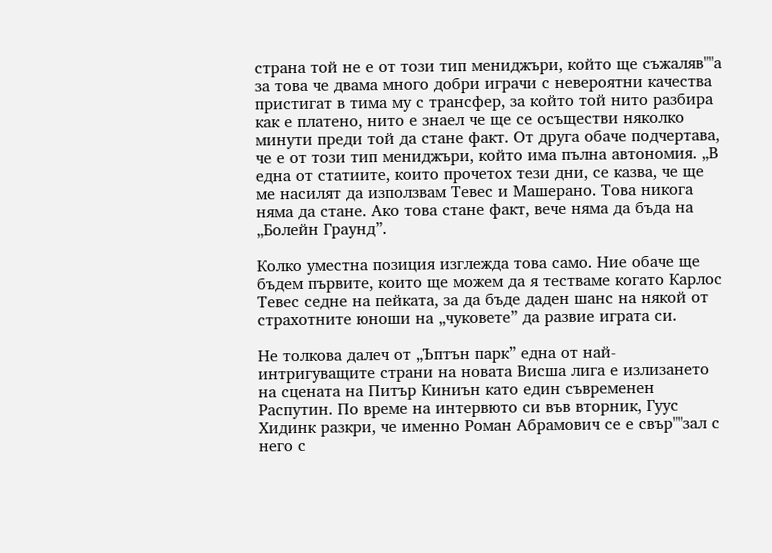страна той не е от този тип мениджъри, който ще съжаляв""а за това че двама много добри играчи с невероятни качества пристигат в тима му с трансфер, за който той нито разбира как е платено, нито е знаел че ще се осъществи няколко минути преди той да стане факт. От друга обаче подчертава, че е от този тип мениджъри, който има пълна автономия. „В една от статиите, които прочетох тези дни, се казва, че ще ме насилят да използвам Тевес и Машерано. Това никога няма да стане. Ако това стане факт, вече няма да бъда на „Болейн Граунд”.

Колко уместна позиция изглежда това само. Ние обаче ще бъдем първите, които ще можем да я тестваме когато Карлос Тевес седне на пейката, за да бъде даден шанс на някой от страхотните юноши на „чуковете” да развие играта си.

Не толкова далеч от „Ъптън парк” една от най-интригуващите страни на новата Висша лига е излизането на сцената на Питър Киниън като един съвременен Распутин. По време на интервюто си във вторник, Гуус Хидинк разкри, че именно Роман Абрамович се е свър""зал с него с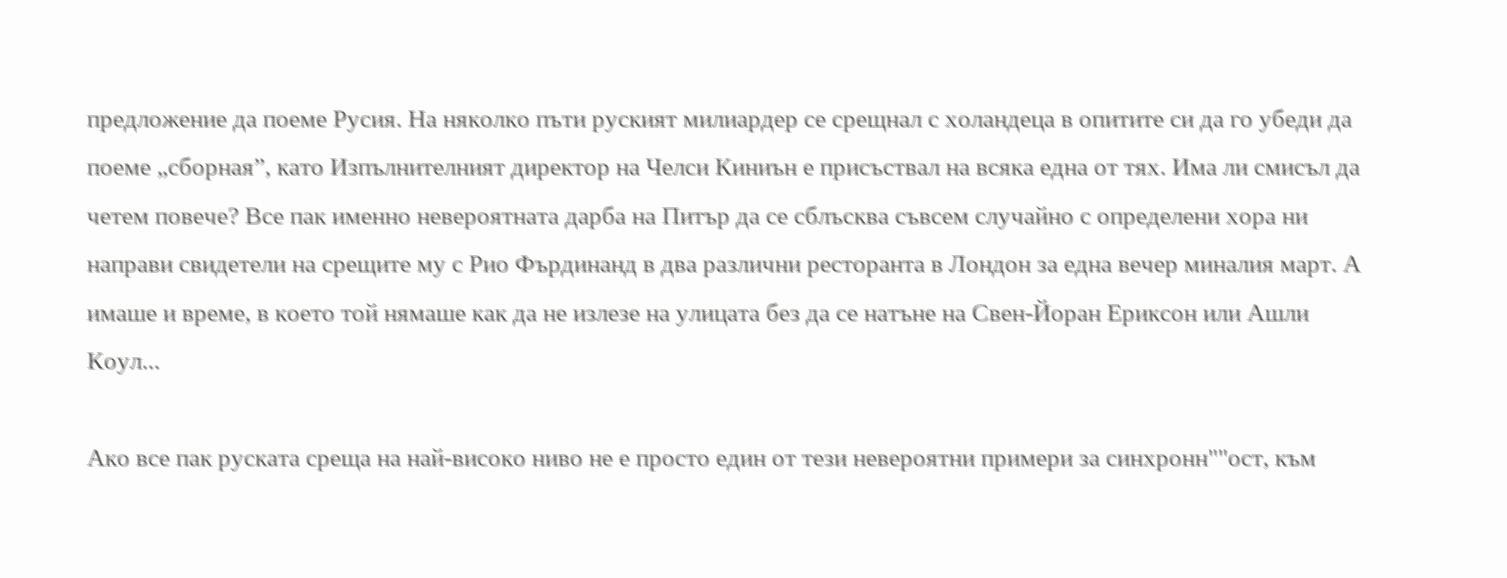предложение да поеме Русия. На няколко пъти руският милиардер се срещнал с холандеца в опитите си да го убеди да поеме „сборная”, като Изпълнителният директор на Челси Киниън е присъствал на всяка една от тях. Има ли смисъл да четем повече? Все пак именно невероятната дарба на Питър да се сблъсква съвсем случайно с определени хора ни направи свидетели на срещите му с Рио Фърдинанд в два различни ресторанта в Лондон за една вечер миналия март. А имаше и време, в което той нямаше как да не излезе на улицата без да се натъне на Свен-Йоран Ериксон или Ашли Коул...

Ако все пак руската среща на най-високо ниво не е просто един от тези невероятни примери за синхронн""ост, към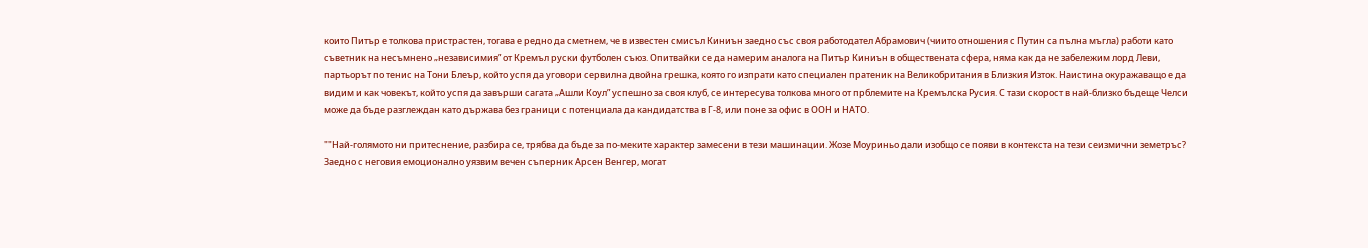които Питър е толкова пристрастен, тогава е редно да сметнем, че в известен смисъл Киниън заедно със своя работодател Абрамович (чиито отношения с Путин са пълна мъгла) работи като съветник на несъмнено „независимия” от Кремъл руски футболен съюз. Опитвайки се да намерим аналога на Питър Киниън в обществената сфера, няма как да не забележим лорд Леви, партьорът по тенис на Тони Блеър, който успя да уговори сервилна двойна грешка, която го изпрати като специален пратеник на Великобритания в Близкия Изток. Наистина окуражаващо е да видим и как човекът, който успя да завърши сагата „Ашли Коул” успешно за своя клуб, се интересува толкова много от прблемите на Кремълска Русия. С тази скорост в най-близко бъдеще Челси може да бъде разглеждан като държава без граници с потенциала да кандидатства в Г-8, или поне за офис в ООН и НАТО.

""Най-голямото ни притеснение, разбира се, трябва да бъде за по-меките характер замесени в тези машинации. Жозе Моуриньо дали изобщо се появи в контекста на тези сеизмични земетръс? Заедно с неговия емоционално уязвим вечен съперник Арсен Венгер, могат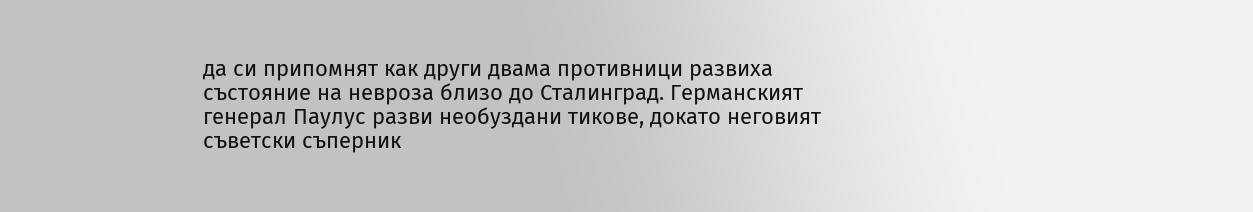да си припомнят как други двама противници развиха състояние на невроза близо до Сталинград. Германският генерал Паулус разви необуздани тикове, докато неговият съветски съперник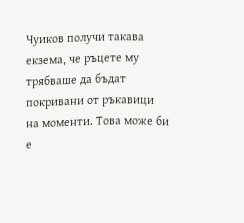Чуиков получи такава екзема, че ръцете му трябваше да бъдат покривани от ръкавици на моменти. Това може би е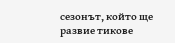сезонът, който ще развие тикове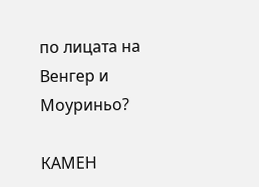по лицата на Венгер и Моуриньо?

КАМЕН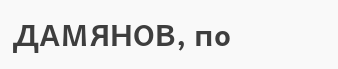ДАМЯНОВ, по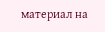материал на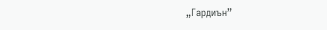„Гардиън”